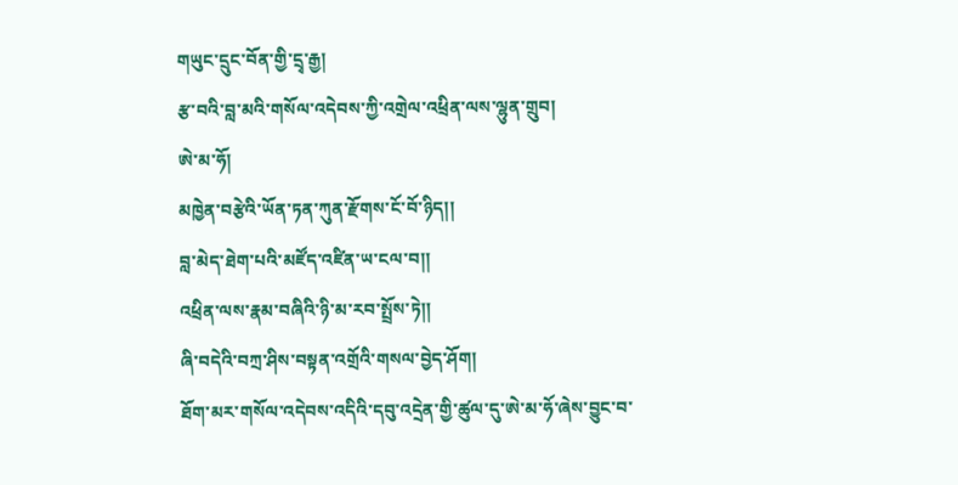གཡུང་དྲུང་བོན་གྱི་དྲྭ་རྒྱ།
རྩ་བའི་བླ་མའི་གསོལ་འདེབས་ཀྱི་འགྲེལ་འཕྲིན་ལས་ལྷུན་གྲུབ།
ཨེ་མ་ཧོ།
མཁྱེན་བརྩེའི་ཡོན་ཏན་ཀུན་རྫོགས་ངོ་བོ་ཉིད།།
བླ་མེད་ཐེག་པའི་མཛོད་འཛིན་ཡ་ངལ་བ།།
འཕྲིན་ལས་རྣམ་བཞིའི་ཉི་མ་རབ་སྤྲོས་ཏེ།།
ཞི་བདེའི་བཀྲ་ཤིས་བསྟན་འགྲོའི་གསལ་བྱེད་ཤོག།
ཐོག་མར་གསོལ་འདེབས་འདིའི་དབུ་འདྲེན་གྱི་ཚུལ་དུ་ཨེ་མ་ཧོ་ཞེས་བྱུང་བ་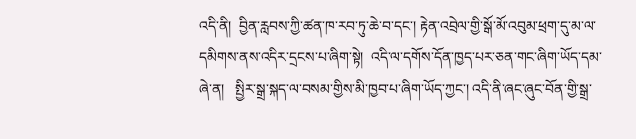འདི་ནི།  བྱིན་རླབས་ཀྱི་ཚན་ཁ་རབ་ཏུ་ཆེ་བ་དང་། རྟེན་འབྲེལ་གྱི་སྒོ་མོ་འབུམ་ཕྲག་དུ་མ་ལ་དམིགས་ནས་འདིར་དྲངས་པ་ཞིག་སྟེ།  འདི་ལ་དགོས་དོན་ཁྱད་པར་ཅན་གང་ཞིག་ཡོད་དམ་ཞེ་ན།   སྤྱིར་སྒྲ་སྐད་ལ་བསམ་གྱིས་མི་ཁྱབ་པ་ཞིག་ཡོད་ཀྱང་། འདི་ནི་ཞང་ཞུང་བོན་གྱི་སྒྲ་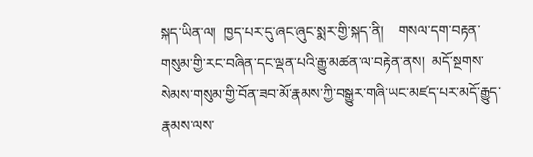སྐད་ཡིན་ལ།  ཁྱད་པར་དུ་ཞང་ཞུང་སྨར་གྱི་སྐད་ནི།    གསལ་དག་བརྟན་གསུམ་གྱི་རང་བཞིན་དང་ལྡན་པའི་རྒྱུ་མཚན་ལ་བརྟེན་ནས།  མདོ་སྔགས་སེམས་གསུམ་གྱི་བོན་ཟབ་མོ་རྣམས་ཀྱི་བསྒྱུར་གཞི་ཡང་མཛད་པར་མདོ་རྒྱུད་རྣམས་ལས་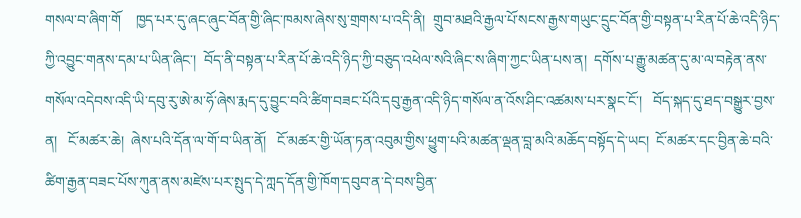གསལ་བ་ཞིག་གོ    ཁྱད་པར་དུ་ཞང་ཞུང་བོན་གྱི་ཞིང་ཁམས་ཞེས་སུ་གྲགས་པ་འདི་ནི།  གྲུབ་མཐའི་རྒྱལ་པོ་སངས་རྒྱས་གཡུང་དྲུང་བོན་གྱི་བསྟན་པ་རིན་པོ་ཆེ་འདི་ཉིད་ཀྱི་འབྱུང་གནས་དམ་པ་ཡིན་ཞིང་།  བོད་ནི་བསྟན་པ་རིན་པོ་ཆེ་འདི་ཉིད་ཀྱི་བཅུད་འཕེལ་སའི་ཞིང་ས་ཞིག་ཀྱང་ཡིན་པས་ན།  དགོས་པ་རྒྱུ་མཚན་དུ་མ་ལ་བརྟེན་ནས་གསོལ་འདེབས་འདི་ཡི་དབུ་རུ་ཨེ་མ་ཧོ་ཞེས་རྨད་དུ་བྱུང་བའི་ཚིག་བཟང་པོའི་དབུ་རྒྱན་འདི་ཉིད་གསོལ་ན་འོས་ཤིང་འཚམས་པར་སྣང་ངོ་།   བོད་སྐད་དུ་ཐད་བསྒྱུར་བྱས་ན།   ངོ་མཚར་ཆེ།  ཞེས་པའི་དོན་ལ་གོ་བ་ཡིན་ནོ།   ངོ་མཚར་གྱི་ཡོན་ཏན་འབུམ་གྱིས་ཕྱུག་པའི་མཚན་ལྡན་བླ་མའི་མཆོད་བསྟོད་དེ་ཡང།  ངོ་མཚར་དང་བྱིན་ཆེ་བའི་ཚིག་རྒྱན་བཟང་པོས་ཀུན་ནས་མཛེས་པར་སྤུད་དེ་ཀླད་དོན་གྱི་ཁོག་དབུབ་ན་དེ་བས་བྱིན་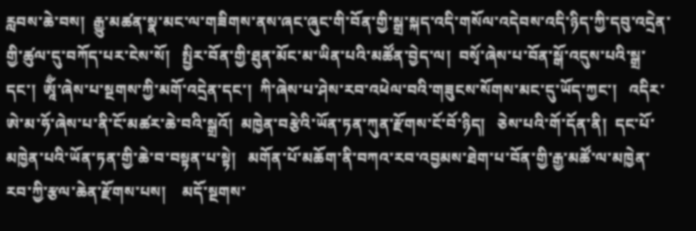རླབས་ཆེ་བས།  རྒྱུ་མཚན་སྣ་མང་ལ་གཟིགས་ནས་ཞང་ཞུང་གི་བོན་གྱི་སྒྲ་སྐད་འདི་གསོལ་འདེབས་འདི་ཉིད་ཀྱི་དབུ་འདྲེན་གྱི་ཚུལ་དུ་བཀོད་པར་ངེས་སོ།   སྤྱིར་བོན་གྱི་ཐུན་མོང་མ་ཡིན་པའི་མཚོན་བྱེད་ལ།  བསྭོ་ཞེས་པ་བོན་སྒོ་འདུས་པའི་སྒྲ་དང་།  ཨཱོྃ་ཞེས་པ་སྔགས་ཀྱི་མགོ་འདྲེན་དང་།  ཀི་ཞེས་པ་ཤེས་རབ་འཕེལ་བའི་གཟུངས་སོགས་མང་དུ་ཡོད་ཀྱང་།   འདིར་ཨེ་མ་ཧོ་ཞེས་པ་ནི་ངོ་མཚར་ཆེ་བའི་སྒྲའོ།  མཁྱེན་བརྩེའི་ཡོན་ཏན་ཀུན་རྫོགས་ངོ་བོ་ཉིད།   ཅེས་པའི་གོ་དོན་ནི།  དང་པོ་མཁྱེན་པའི་ཡོན་ཏན་གྱི་ཆེ་བ་བསྟན་པ་སྟེ།   མགོན་པོ་མཆོག་ནི་བཀའ་རབ་འབྱམས་ཐེག་པ་བོན་གྱི་རྒྱ་མཚོ་ལ་མཁྱེན་རབ་ཀྱི་རྩལ་ཆེན་རྫོགས་པས།    མདོ་སྔགས་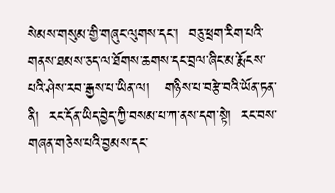སེམས་གསུམ་གྱི་གཞུང་ལུགས་དང་།  བཅུ་ཕྲག་རིག་པའི་གནས་ཐམས་ཅད་ལ་ཐོགས་ཆགས་དང་བྲལ་ཞིང་མ་རྨོངས་པའི་ཤེས་རབ་རྒྱས་པ་ཡིན་ལ།   གཉིས་པ་བརྩེ་བའི་ཡོན་ཏན་ནི།  རང་དོན་ཡིད་བྱེད་ཀྱི་བསམ་པ་ཀ་ནས་དག་སྟེ།  རང་བས་གཞན་གཅེས་པའི་བྱམས་དང་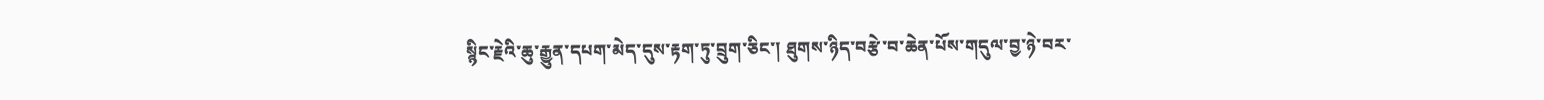སྙིང་རྗེའི་ཆུ་རྒྱུན་དཔག་མེད་དུས་རྟག་ཏུ་བྲུག་ཅིང་། ཐུགས་ཉིད་བརྩེ་བ་ཆེན་པོས་གདུལ་བྱ་ཉེ་བར་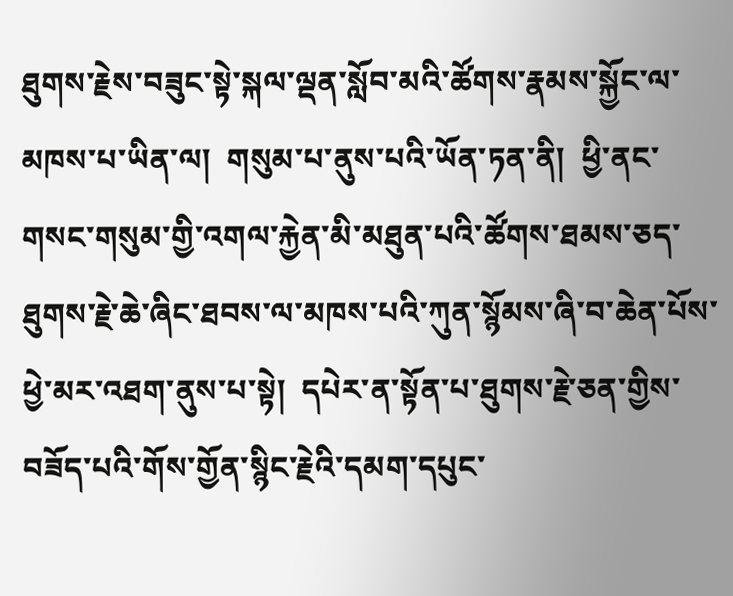ཐུགས་རྗེས་བཟུང་སྟེ་སྐལ་ལྡན་སློབ་མའི་ཚོགས་རྣམས་སྐྱོང་ལ་མཁས་པ་ཡིན་ལ།  གསུམ་པ་ནུས་པའི་ཡོན་ཏན་ནི།  ཕྱི་ནང་གསང་གསུམ་གྱི་འགལ་རྐྱེན་མི་མཐུན་པའི་ཚོགས་ཐམས་ཅད་ཐུགས་རྗེ་ཆེ་ཞིང་ཐབས་ལ་མཁས་པའི་ཀུན་སྙོམས་ཞི་བ་ཆེན་པོས་ཕྱེ་མར་འཐག་ནུས་པ་སྟེ།  དཔེར་ན་སྟོན་པ་ཐུགས་རྗེ་ཅན་གྱིས་བཟོད་པའི་གོས་གྱོན་སྙིང་རྗེའི་དམག་དཔུང་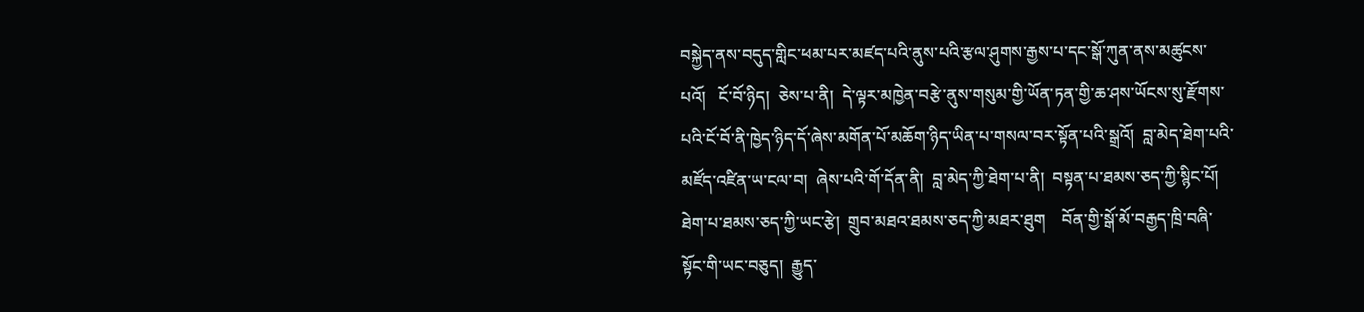བསྐྱེད་ནས་བདུད་གླིང་ཕམ་པར་མཛད་པའི་ནུས་པའི་རྩལ་ཤུགས་རྒྱས་པ་དང་སྒོ་ཀུན་ནས་མཚུངས་པའོ།   ངོ་བོ་ཉིད།  ཅེས་པ་ནི།  དེ་ལྟར་མཁྱེན་བརྩེ་ནུས་གསུམ་གྱི་ཡོན་ཏན་གྱི་ཆ་ཤས་ཡོངས་སུ་རྫོགས་པའི་ངོ་བོ་ནི་ཁྱེད་ཉིད་དོ་ཞེས་མགོན་པོ་མཆོག་ཉིད་ཡིན་པ་གསལ་བར་སྟོན་པའི་སྒྲའོ།  བླ་མེད་ཐེག་པའི་མཛོད་འཛིན་ཡ་ངལ་བ།  ཞེས་པའི་གོ་དོན་ནི།  བླ་མེད་ཀྱི་ཐེག་པ་ནི།  བསྟན་པ་ཐམས་ཅད་ཀྱི་སྙིང་པོ།  ཐེག་པ་ཐམས་ཅད་ཀྱི་ཡང་རྩེ།  གྲུབ་མཐའ་ཐམས་ཅད་ཀྱི་མཐར་ཐུག    བོན་གྱི་སྒོ་མོ་བརྒྱད་ཁྲི་བཞི་སྟོང་གི་ཡང་བཅུད།  རྒྱུད་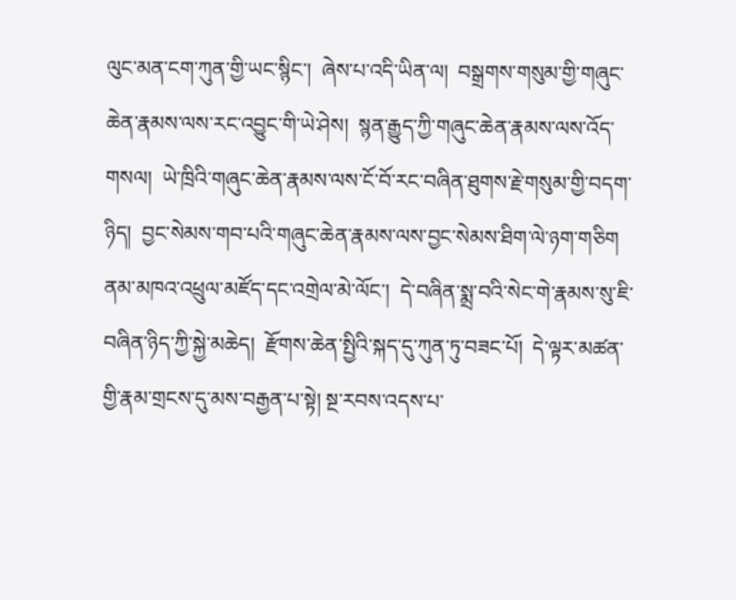ལུང་མན་ངག་ཀུན་གྱི་ཡང་སྙིང་།  ཞེས་པ་འདི་ཡིན་ལ།  བསྒྲགས་གསུམ་གྱི་གཞུང་ཆེན་རྣམས་ལས་རང་འབྱུང་གི་ཡེ་ཤེས།  སྙན་རྒྱུད་ཀྱི་གཞུང་ཆེན་རྣམས་ལས་འོད་གསལ།  ཡེ་ཁྲིའི་གཞུང་ཆེན་རྣམས་ལས་ངོ་བོ་རང་བཞིན་ཐུགས་རྗེ་གསུམ་གྱི་བདག་ཉིད།  བྱང་སེམས་གབ་པའི་གཞུང་ཆེན་རྣམས་ལས་བྱང་སེམས་ཐིག་ལེ་ཉག་གཅིག   ནམ་མཁའ་འཕྲུལ་མཛོད་དང་འགྲེལ་མེ་ལོང་།  དེ་བཞིན་སྨྲ་བའི་སེང་གེ་རྣམས་སུ་ཇི་བཞིན་ཉིད་ཀྱི་སྐྱེ་མཆེད།  རྫོགས་ཆེན་སྤྱིའི་སྐད་དུ་ཀུན་ཏུ་བཟང་པོ།  དེ་ལྟར་མཚན་གྱི་རྣམ་གྲངས་དུ་མས་བརྒྱན་པ་སྟེ། སྔ་རབས་འདས་པ་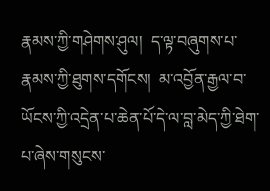རྣམས་ཀྱི་གཤེགས་ཤུལ།  ད་ལྟ་བཞུགས་པ་རྣམས་ཀྱི་ཐུགས་དགོངས།  མ་འབྱོན་རྒྱལ་བ་ཡོངས་ཀྱི་འདྲེན་པ་ཆེན་པོ་དེ་ལ་བླ་མེད་ཀྱི་ཐེག་པ་ཞེས་གསུངས་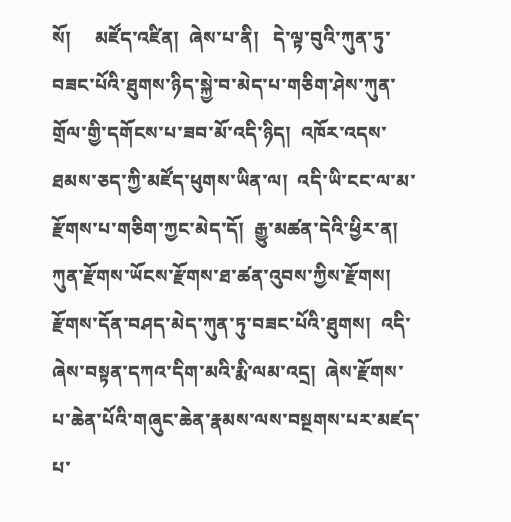སོ།     མཛོད་འཛིན།  ཞེས་པ་ནི།   དེ་ལྟ་བུའི་ཀུན་ཏུ་བཟང་པོའི་ཐུགས་ཉིད་སྐྱེ་བ་མེད་པ་གཅིག་ཤེས་ཀུན་གྲོལ་གྱི་དགོངས་པ་ཟབ་མོ་འདི་ཉིད།  འཁོར་འདས་ཐམས་ཅད་ཀྱི་མཛོད་ཕུགས་ཡིན་ལ།  འདི་ཡི་ངང་ལ་མ་རྫོགས་པ་གཅིག་ཀྱང་མེད་དོ།  རྒྱུ་མཚན་དེའི་ཕྱིར་ན།   ཀུན་རྫོགས་ཡོངས་རྫོགས་ཐ་ཚན་འུབས་ཀྱིས་རྫོགས།  རྫོགས་དོན་བཤད་མེད་ཀུན་ཏུ་བཟང་པོའི་ཐུགས།  འདི་ཞེས་བསྟན་དཀའ་དིག་མའི་རྨི་ལམ་འདྲ།  ཞེས་རྫོགས་པ་ཆེན་པོའི་གཞུང་ཆེན་རྣམས་ལས་བསྔགས་པར་མཛད་པ་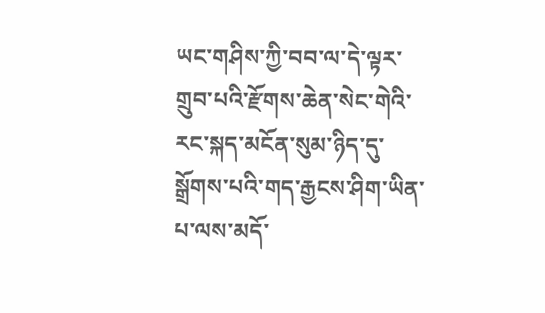ཡང་གཤིས་ཀྱི་བབ་ལ་དེ་ལྟར་གྲུབ་པའི་རྫོགས་ཆེན་སེང་གེའི་རང་སྐད་མངོན་སུམ་ཉིད་དུ་སྒྲོགས་པའི་གད་རྒྱངས་ཤིག་ཡིན་པ་ལས་མདོ་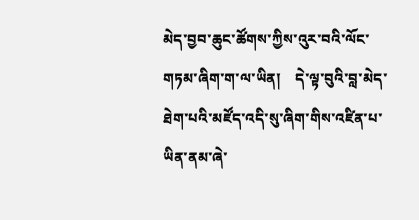མེད་བྱབ་ཆུང་ཚོགས་ཀྱིས་འུར་བའི་ལོང་གཏམ་ཞིག་ག་ལ་ཡིན།    དེ་ལྟ་བུའི་བླ་མེད་ཐེག་པའི་མཛོད་འདི་སུ་ཞིག་གིས་འཛིན་པ་ཡིན་ནམ་ཞེ་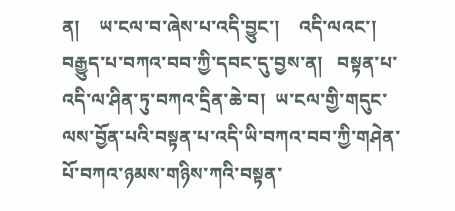ན།    ཡ་ངལ་བ་ཞེས་པ་འདི་བྱུང་།    འདི་ལའང་།  བརྒྱུད་པ་བཀའ་བབ་ཀྱི་དབང་དུ་བྱས་ན།   བསྟན་པ་འདི་ལ་ཤིན་ཏུ་བཀའ་དྲིན་ཆེ་བ།  ཡ་ངལ་གྱི་གདུང་ལས་བྱོན་པའི་བསྟན་པ་འདི་ཡི་བཀའ་བབ་ཀྱི་གཤེན་པོ་བཀའ་ཉམས་གཉིས་ཀའི་བསྟན་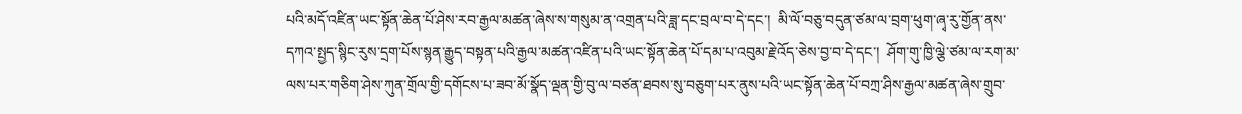པའི་མདོ་འཛིན་ཡང་སྟོན་ཆེན་པོ་ཤེས་རབ་རྒྱལ་མཚན་ཞེས་ས་གསུམ་ན་འགྲན་པའི་ཟླ་དང་བྲལ་བ་དེ་དང་།  མི་ལོ་བཅུ་བདུན་ཙམ་ལ་བྲག་ཕུག་ཞྭ་རུ་གྱོན་ནས་དཀའ་སྤྱད་སྙིང་རུས་དྲག་པོས་སྙན་རྒྱུད་བསྟན་པའི་རྒྱལ་མཚན་འཛིན་པའི་ཡང་སྟོན་ཆེན་པོ་དམ་པ་འབུམ་རྗེ་འོད་ཅེས་བྱ་བ་དེ་དང་།  ཤོག་གུ་ཁྱི་ལྕེ་ཙམ་ལ་རག་མ་ལས་པར་གཅིག་ཤེས་ཀུན་གྲོལ་གྱི་དགོངས་པ་ཟབ་མོ་སྣོད་ལྡན་གྱི་བུ་ལ་བཙན་ཐབས་སུ་བཅུག་པར་ནུས་པའི་ཡང་སྟོན་ཆེན་པོ་བཀྲ་ཤིས་རྒྱལ་མཚན་ཞེས་གྲུབ་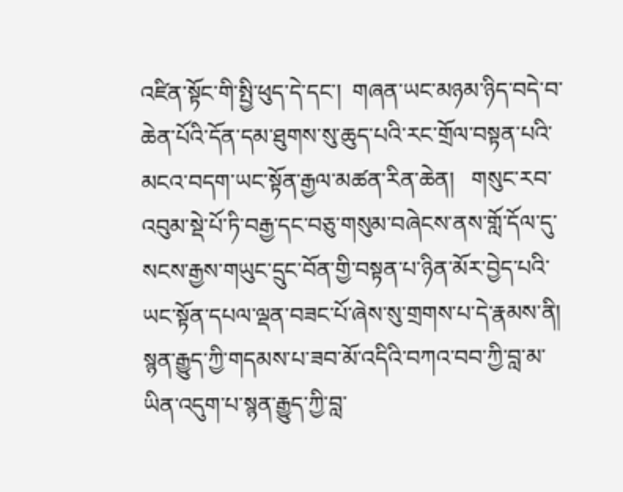འཛིན་སྟོང་གི་སྤྱི་ཕུད་དེ་དང་།  གཞན་ཡང་མཉམ་ཉིད་བདེ་བ་ཆེན་པོའི་དོན་དམ་ཐུགས་སུ་ཆུད་པའི་རང་གྲོལ་བསྟན་པའི་མངའ་བདག་ཡང་སྟོན་རྒྱལ་མཚན་རིན་ཆེན།   གསུང་རབ་འབུམ་སྡེ་པོ་ཏི་བརྒྱ་དང་བཅུ་གསུམ་བཞེངས་ནས་གློ་དོལ་དུ་སངས་རྒྱས་གཡུང་དྲུང་བོན་གྱི་བསྟན་པ་ཉིན་མོར་བྱེད་པའི་ཡང་སྟོན་དཔལ་ལྡན་བཟང་པོ་ཞེས་སུ་གྲགས་པ་དེ་རྣམས་ནི།    སྙན་རྒྱུད་ཀྱི་གདམས་པ་ཟབ་མོ་འདིའི་བཀའ་བབ་ཀྱི་བླ་མ་ཡིན་འདུག་པ་སྙན་རྒྱུད་ཀྱི་བླ་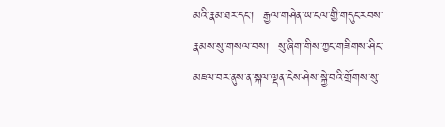མའི་རྣམ་ཐར་དང་།  རྒྱལ་གཤེན་ཡ་ངལ་གྱི་གདུང་རབས་རྣམས་སུ་གསལ་བས།  སུ་ཞིག་གིས་ཀྱང་གཟིགས་ཤིང་མཇལ་བར་ནུས་ན་སྐལ་ལྡན་ངེས་ཤེས་སྐྱེ་བའི་གྲོགས་སུ་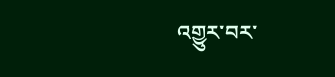འགྱུར་བར་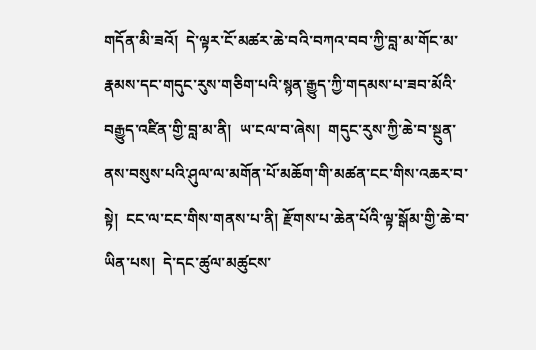གདོན་མི་ཟའོ།  དེ་ལྟར་ངོ་མཚར་ཆེ་བའི་བཀའ་བབ་ཀྱི་བླ་མ་གོང་མ་རྣམས་དང་གདུང་རུས་གཅིག་པའི་སྙན་རྒྱུད་ཀྱི་གདམས་པ་ཟབ་མོའི་བརྒྱུད་འཛིན་གྱི་བླ་མ་ནི།  ཡ་ངལ་བ་ཞེས།  གདུང་རུས་ཀྱི་ཆེ་བ་སྔུན་ནས་བསུས་པའི་ཤུལ་ལ་མགོན་པོ་མཆོག་གི་མཚན་ངང་གིས་འཆར་བ་སྟེ།  ངང་ལ་ངང་གིས་གནས་པ་ནི། རྫོགས་པ་ཆེན་པོའི་ལྟ་སྒོམ་གྱི་ཆེ་བ་ཡིན་པས།  དེ་དང་ཚུལ་མཚུངས་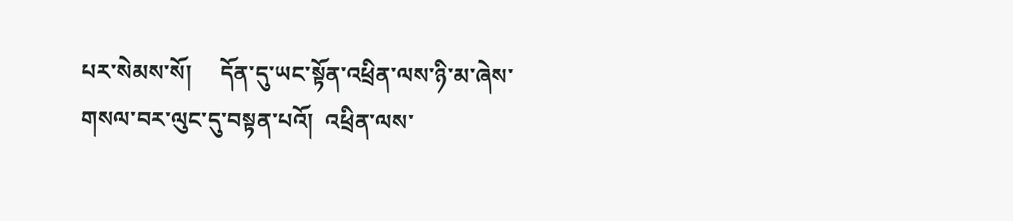པར་སེམས་སོ།     དོན་དུ་ཡང་སྟོན་འཕྲིན་ལས་ཉི་མ་ཞེས་གསལ་བར་ལུང་དུ་བསྟན་པའོ།  འཕྲིན་ལས་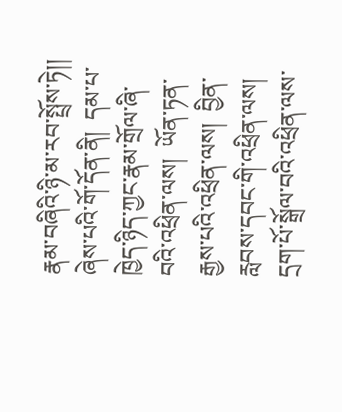རྣམ་བཞིའི་ཉི་མ་རབ་སྤྲོས་ཏེ།། ཞེས་པའི་གོ་དོན་ནི།  དམ་པ་ཁྱེད་ཉིད་ཀྱང་རྣམ་གྲོལ་ཞི་བའི་འཕྲིན་ལས།  ཡོན་ཏན་རྒྱས་པའི་འཕྲིན་ལས།  བྱིན་རླབས་དབང་གི་འཕྲིན་ལས།  དྲག་པོ་སྒྲོལ་བའི་འཕྲིན་ལས་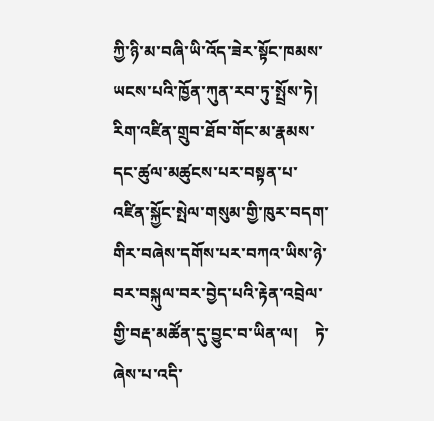ཀྱི་ཉི་མ་བཞི་ཡི་འོད་ཟེར་སྟོང་ཁམས་ཡངས་པའི་ཁྱོན་ཀུན་རབ་ཏུ་སྤྲོས་ཏེ།  རིག་འཛིན་གྲུབ་ཐོབ་གོང་མ་རྣམས་དང་ཚུལ་མཚུངས་པར་བསྟན་པ་འཛིན་སྐྱོང་སྤེལ་གསུམ་གྱི་ཁུར་བདག་གིར་བཞེས་དགོས་པར་བཀའ་ཡིས་ཉེ་བར་བསྐུལ་བར་བྱེད་པའི་རྟེན་འབྲེལ་གྱི་བརྡ་མཚོན་དུ་བྱུང་བ་ཡིན་ལ།    ཏེ་ཞེས་པ་འདི་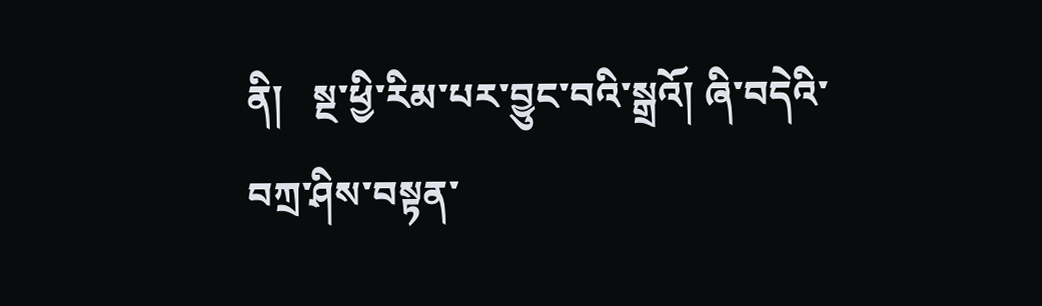ནི།   སྔ་ཕྱི་རིམ་པར་བྱུང་བའི་སྒྲའོ། ཞི་བདེའི་བཀྲ་ཤིས་བསྟན་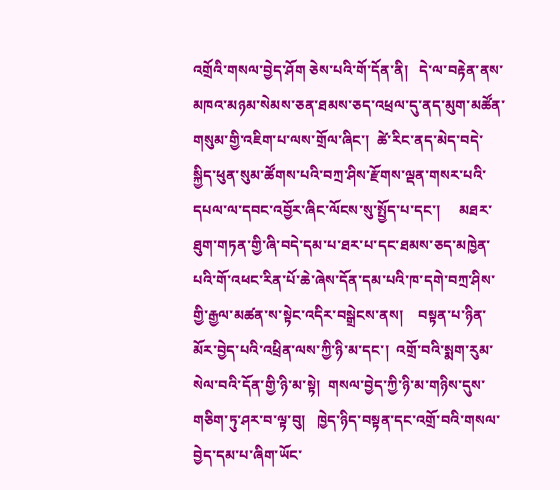འགྲོའི་གསལ་བྱེད་ཤོག ཅེས་པའི་གོ་དོན་ནི།   དེ་ལ་བརྟེན་ནས་མཁའ་མཉམ་སེམས་ཅན་ཐམས་ཅད་འཕྲལ་དུ་ནད་མུག་མཚོན་གསུམ་གྱི་འཇིག་པ་ལས་གྲོལ་ཞིང་།  ཚེ་རིང་ནད་མེད་བདེ་སྐྱིད་ཕུན་སུམ་ཚོགས་པའི་བཀྲ་ཤིས་རྫོགས་ལྡན་གསར་པའི་དཔལ་ལ་དབང་འབྱོར་ཞིང་ལོངས་སུ་སྤྱོད་པ་དང་།     མཐར་ཐུག་གཏན་གྱི་ཞི་བདེ་དམ་པ་ཐར་པ་དང་ཐམས་ཅད་མཁྱེན་པའི་གོ་འཕང་རིན་པོ་ཆེ་ཞེས་དོན་དམ་པའི་ཁ་དགེ་བཀྲ་ཤིས་གྱི་རྒྱལ་མཚན་ས་སྟེང་འདིར་བསྒྲེངས་ནས།    བསྟན་པ་ཉིན་མོར་བྱེད་པའི་འཕྲིན་ལས་ཀྱི་ཉི་མ་དང་།  འགྲོ་བའི་སྨག་རུམ་སེལ་བའི་དོན་གྱི་ཉི་མ་སྟེ།  གསལ་བྱེད་ཀྱི་ཉི་མ་གཉིས་དུས་གཅིག་ཏུ་ཤར་བ་ལྟ་བུ།   ཁྱེད་ཉིད་བསྟན་དང་འགྲོ་བའི་གསལ་བྱེད་དམ་པ་ཞིག་ཡོང་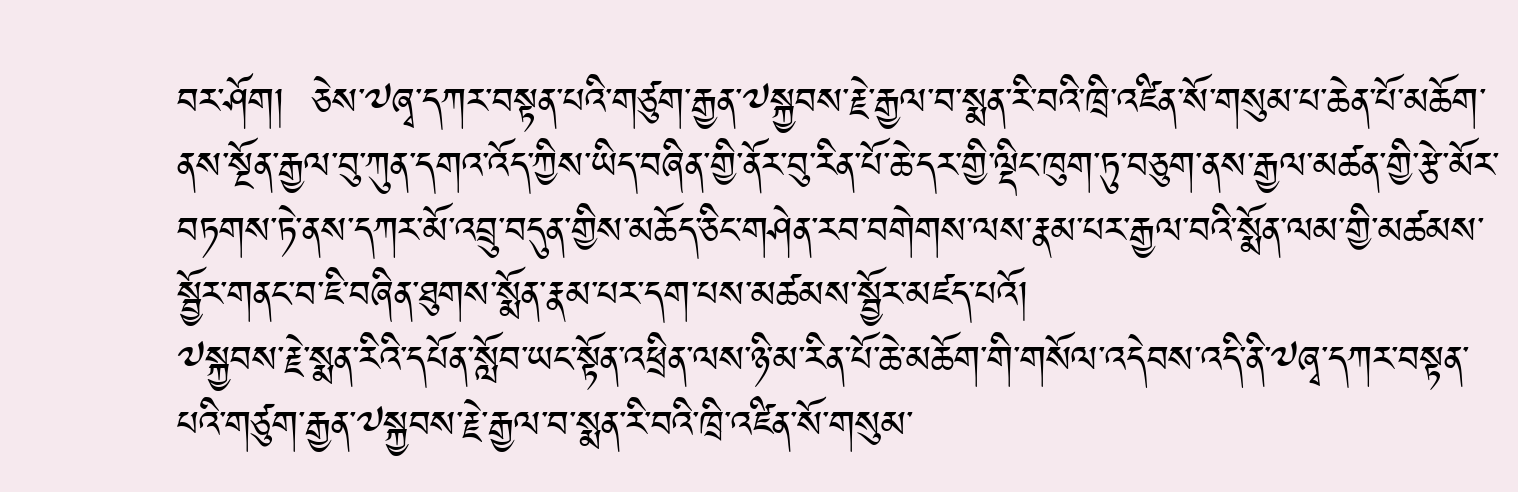བར་ཤོག།  ཅེས་༧ཞྭ་དཀར་བསྟན་པའི་གཙུག་རྒྱན་༧སྐྱབས་རྗེ་རྒྱལ་བ་སྨན་རི་བའི་ཁྲི་འཛིན་སོ་གསུམ་པ་ཆེན་པོ་མཆོག་ནས་སྔོན་རྒྱལ་བུ་ཀུན་དགའ་འོད་ཀྱིས་ཡིད་བཞིན་གྱི་ནོར་བུ་རིན་པོ་ཆེ་དར་གྱི་ལྡིང་ཁུག་ཏུ་བཅུག་ནས་རྒྱལ་མཚན་གྱི་རྩེ་མོར་བཏགས་ཏེ་ནས་དཀར་མོ་འབྲུ་བདུན་གྱིས་མཆོད་ཅིང་གཤེན་རབ་བགེགས་ལས་རྣམ་པར་རྒྱལ་བའི་སྨོན་ལམ་གྱི་མཚམས་སྦྱོར་གནང་བ་ཇི་བཞིན་ཐུགས་སྨོན་རྣམ་པར་དག་པས་མཚམས་སྦྱོར་མཛད་པའོ།
༧སྐྱབས་རྗེ་སྨན་རིའི་དཔོན་སློབ་ཡང་སྟོན་འཕྲིན་ལས་ཉི་མ་རིན་པོ་ཆེ་མཆོག་གི་གསོལ་འདེབས་འདི་ནི་༧ཞྭ་དཀར་བསྟན་པའི་གཙུག་རྒྱན་༧སྐྱབས་རྗེ་རྒྱལ་བ་སྨན་རི་བའི་ཁྲི་འཛིན་སོ་གསུམ་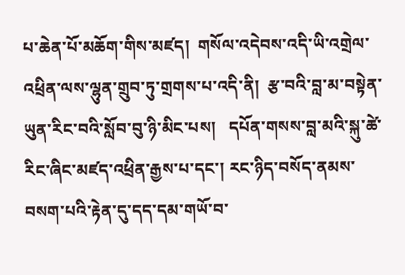པ་ཆེན་པོ་མཆོག་གིས་མཛད།  གསོལ་འདེབས་འདི་ཡི་འགྲེལ་འཕྲིན་ལས་ལྷུན་གྲུབ་ཏུ་གྲགས་པ་འདི་ནི།  རྩ་བའི་བླ་མ་བསྟེན་ཡུན་རིང་བའི་སློབ་བུ་ཉི་མིང་པས།   དཔོན་གསས་བླ་མའི་སྐུ་ཚེ་རིང་ཞིང་མཛད་འཕྲིན་རྒྱས་པ་དང་། རང་ཉིད་བསོད་ནམས་བསག་པའི་རྟེན་དུ་དད་དམ་གཡོ་བ་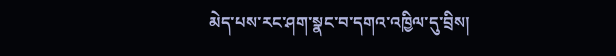མེད་པས་རང་ཤག་སྣང་བ་དགའ་འཁྱིལ་དུ་བྲིས།